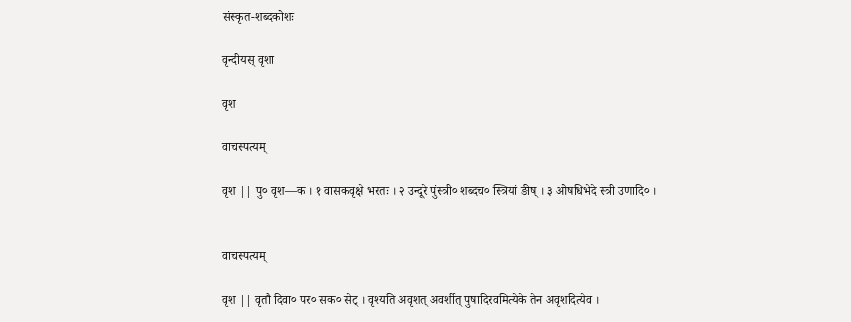संस्कृत-शब्दकोशः

वृन्दीयस् वृशा

वृश

वाचस्पत्यम्

वृश || पु० वृश—क । १ वासकवृक्षे भरतः । २ उन्दूरे पुंस्त्री० शब्दच० स्त्रियां ङीष् । ३ ओषधिभेदे स्त्री उणादि० ।


वाचस्पत्यम्

वृश || वृतौ दिवा० पर० सक० सेट् । वृश्यति अवृशत् अवर्शीत् पुषादिरवमित्येके तेन अवृशदित्येव ।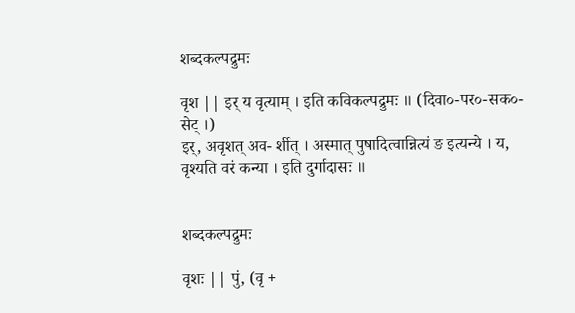शब्दकल्पद्रुमः

वृश || इर् य वृत्याम् । इति कविकल्पद्रुमः ॥ (दिवा०-पर०-सक०-सेट् ।)
इर्, अवृशत् अव- र्शीत् । अस्मात् पुषादित्वान्नित्यं ङ इत्यन्ये । य, वृश्यति वरं कन्या । इति दुर्गादासः ॥


शब्दकल्पद्रुमः

वृशः || पुं, (वृ +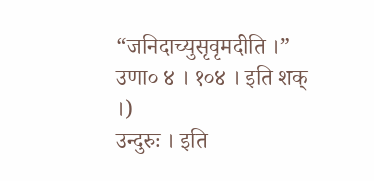“जनिदाच्युसृवृमदीति ।” उणा० ४ । १०४ । इति शक् ।)
उन्दुरुः । इति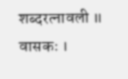शब्दरत्नावली ॥ वासकः ।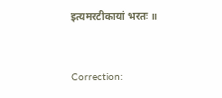इत्यमरटीकायां भरतः ॥



Correction: